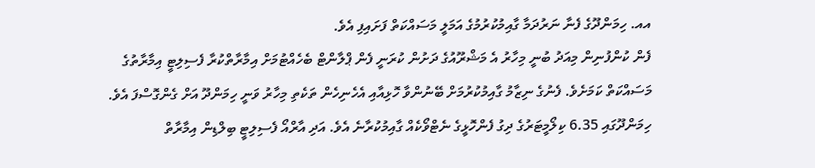އއ. ހިމަންދޫގެ ފެނާ ނަރުދަމާ ގާއިމުކުރުމުގެ އަމަލީ މަސައްކަތް ފަށައިފި އެވެ.
ފެން ކުންފުނިން މިއަދު ބުނީ މިހާރު އެ މަޝްރޫއުގެ ދަށުން ކުރަނީ ފެން ޕްލާންޓް ބެހެއްޓުމަށް އިމާރާތްކުރާ ފެސިލިޓީ އިމާރާތުގެ މަސައްކަތް ކަމަށެވެ. ފެނުގެ ނިޒާމު ގާއިމުކުރުމަށް ބޭނުންވާ ހޮޅިއާއި އެހެނިހެން ތަކެތި މިހާރު ވަނީ ހިމަންދޫ އަށް ގެންގޮސްފަ އެވެ.
ހިމަންދޫގައި 6.35 ކިލޯމީޓަރުގެ ދިގު ފެންހޮޅީގެ ނެޓްވޯކެއް ގާއިމުކުރާނެ އެވެ. އަދި އާރްއޯ ފެސިލިޓީ ބިލްޑިން އިމާރާތް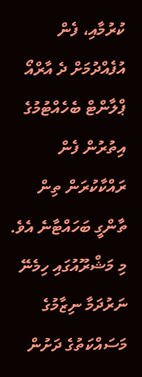ކުރުމާއި، ފެން އުފެއްދުމަށް ދެ އާރްއޯ ޕްލާންޓް ބެހެއްޓުމުގެ އިތުރުން ފެން ރައްކާކުރަން ތިން ތާންގީ ބަހައްޓާނެ އެވެ.
މި މަޝްރޫއުގައި ހިމެނޭ ނަރުދަމާ ނިޒާމުގެ މަސައްކަތުގެ ދަށުން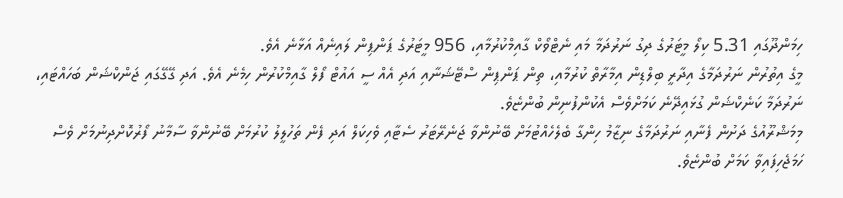ހިމަންދޫގައި 5.31 ކިލޯ މީޓަރުގެ ދިގު ނަރުދަމާ މައި ނެޓްވޯކް ގާއިމްކުރުމާއި، 956 މީޓަރުގެ ޕަންޕިން ލައިނެއް އަޅާނެ އެވެ.
މީގެ އިތުރުން ނަރުދަމާގެ އިދާރީ ބިލްޑިން އިމާރާތް ކުރުމާއި، ތިން ޕަންޕިން ސްޓޭޝަނާއި އަދި އެއް ސީ އައުޓް ފޯލް ގާއިމްކުރުން ހިމެނެ އެވެ. އަދި ގޭގޭގައި ޖަންކްޝަން ބަހައްޓައި، ނަރުދަމާ ކަނެކްޝަން ގުޅައިދޭނެ ކަމަށްވެސް އެކުންފުނިން ބުންޏެވެ.
މިމަޝްރޫއުގެ ދަށުން ފެނާއި ނަރުދަމާގެ ނިޒާމު ހިންގާ ބެލެހެއްޓުމަށް ބޭނުންވާ ޖަނެރޭޓަރު ސެޓާއި ވެހިކަލް އަދި ފެން ތަހުލީލު ކުރުމަށް ބޭނުންވާ ސާމާނު ފޯރުކޮށްދިނުމަށް ވެސް ހަމަޖެހިފައިވާ ކަމަށް ބުންޏެވެ.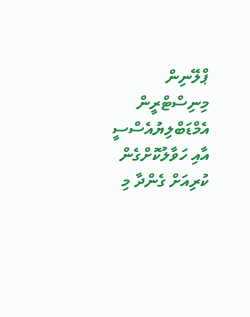ޕްލޭނިން މިނިސްޓްރީން އެމްޑަބްލިޔުއެސްސީ އާއި ހަވާލުކޮށްގެން ކުރިއަށް ގެންދާ މި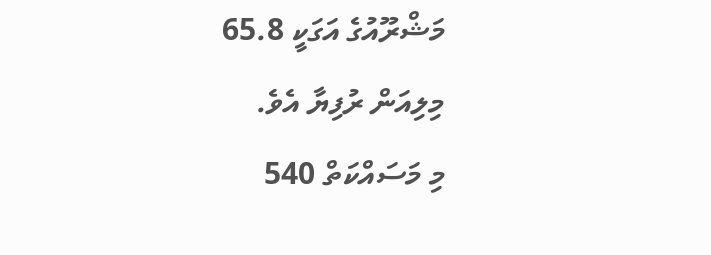މަޝްރޫއުގެ އަގަކީ 65.8 މިލިއަން ރުފިޔާ އެވެ.
މި މަސައްކަތް 540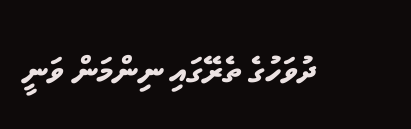ދުވަހުގެ ތެރޭގައި ނިންމަން ވަނީ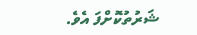ޝަރުތުކޮށްފަ އެވެ.